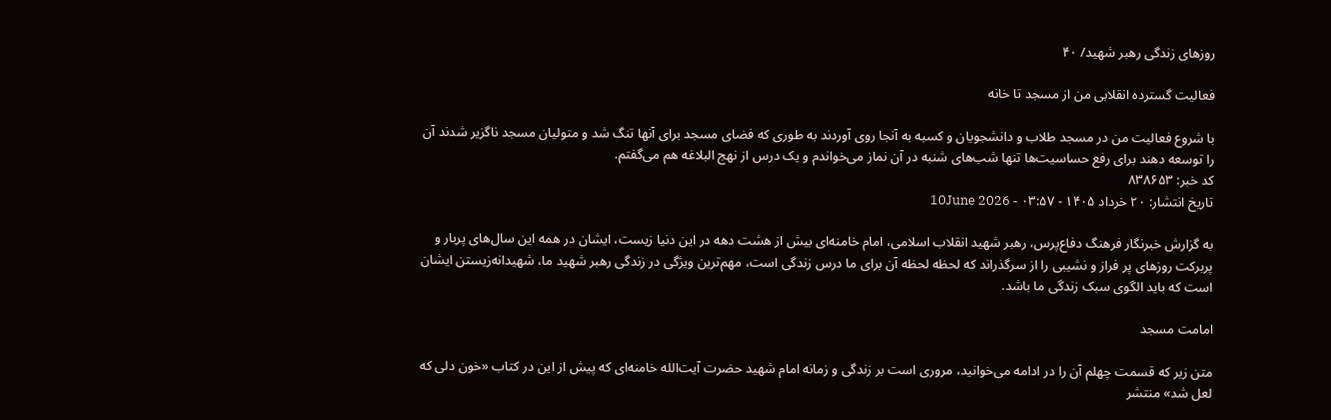روز‌های زندگی رهبر شهید/ ۴۰

فعالیت گسترده انقلابی من از مسجد تا خانه

با شروع فعالیت من در مسجد طلاب و دانشجویان و کسبه به آنجا روی آوردند به طوری که فضای مسجد برای آنها تنگ شد و متولیان مسجد ناگزیر شدند آن را توسعه دهند برای رفع حساسیت‌ها تنها شب‌های شنبه در آن نماز می‌خواندم و یک درس از نهج البلاغه هم می‌گفتم.
کد خبر: ۸۳۸۶۵۳
تاریخ انتشار: ۲۰ خرداد ۱۴۰۵ - ۰۳:۵۷ - 10June 2026

به گزارش خبرنگار فرهنگ دفاع‌پرس، رهبر شهید انقلاب اسلامی، امام خامنه‌ای بیش از هشت دهه در این دنیا زیست، ایشان در همه این سال‌های پربار و پربرکت روز‌های پر فراز و نشیبی را از سرگذراند که لحظه لحظه آن برای ما درس زندگی است، مهم‌ترین ویژگی در زندگی رهبر شهید ما، شهیدانه‌زیستن ایشان است که باید الگوی سبک زندگی ما باشد.

امامت مسجد

متن زیر که قسمت چهلم آن را در ادامه می‌خوانید، مروری است بر زندگی و زمانه امام شهید حضرت آیت‌الله خامنه‌ای که پیش از این در کتاب «خون دلی که لعل شد» منتشر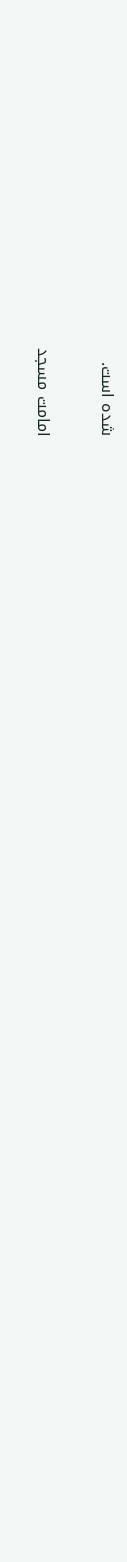شده است.

امامت مسجد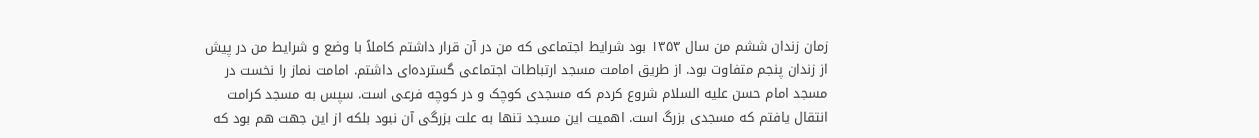زمان زندان ششم من سال ۱۳۵۳ بود شرایط اجتماعی که من در آن قرار داشتم کاملاً با وضع و شرایط من در پیش از زندان پنجم متفاوت بود. از طریق امامت مسجد ارتباطات اجتماعی گسترده‌ای داشتم. امامت نماز را نخست در مسجد امام حسن علیه السلام شروع کردم که مسجدی کوچک و در کوچه فرعی است. سپس به مسجد کرامت انتقال یافتم که مسجدی بزرگ است. اهمیت این مسجد تنها به علت بزرگی آن نبود بلکه از این جهت هم بود که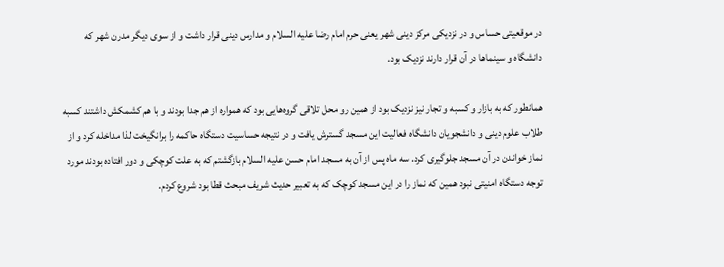در موقعیتی حساس و در نزدیکی مرکز دینی شهر یعنی حرم امام رضا علیه السلام و مدارس دینی قرار داشت و از سوی دیگر مدرن شهر که دانشگاه و سینما‌ها در آن قرار دارند نزدیک بود.

همانطور که به بازار و کسبه و تجار نیز نزدیک بود از همین رو محل تلاقی گروه‌هایی بود که همواره از هم جدا بودند و با هم کشمکش داشتند کسبه طلاب علوم دینی و دانشجویان دانشگاه فعالیت این مسجد گسترش یافت و در نتیجه حساسیت دستگاه حاکمه را برانگیخت لذا مداخله کرد و از نماز خواندن در آن مسجد جلوگیری کرد. سه ماه پس از آن به مسجد امام حسن علیه السلام بازگشتم که به علت کوچکی و دور افتاده بودند مورد توجه دستگاه امنیتی نبود همین که نماز را در این مسجد کوچک که به تعبیر حدیث شریف مبحث قطا بود شروع کردم.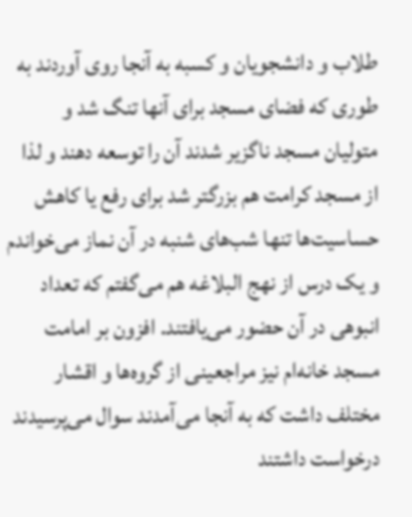طلاب و دانشجویان و کسبه به آنجا روی آوردند به طوری که فضای مسجد برای آنها تنگ شد و متولیان مسجد ناگزیر شدند آن را توسعه دهند و لذا از مسجد کرامت هم بزرگتر شد برای رفع یا کاهش حساسیت‌ها تنها شب‌های شنبه در آن نماز می‌خواندم و یک درس از نهج البلاغه هم می‌گفتم که تعداد انبوهی در آن حضور می‌یافتند. افزون بر امامت مسجد خانه‌ام نیز مراجعینی از گروه‌ها و اقشار مختلف داشت که به آنجا می‌آمدند سوال می‌پرسیدند درخواست داشتند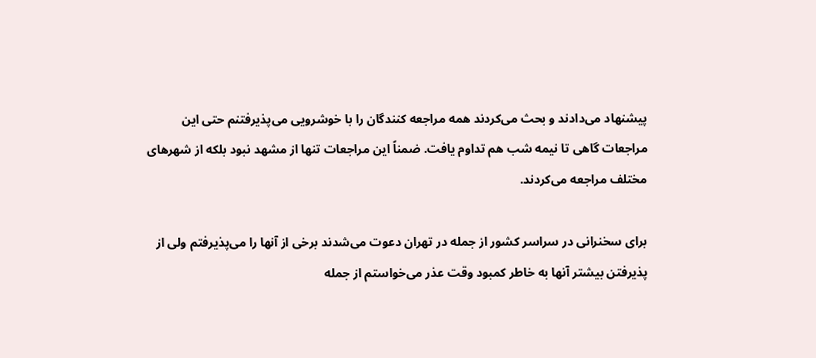پیشنهاد می‌دادند و بحث می‌کردند همه مراجعه کنندگان را با خوشرویی می‌پذیرفتنم حتی این مراجعات گاهی تا نیمه شب هم تداوم یافت. ضمناً این مراجعات تنها از مشهد نبود بلکه از شهر‌های مختلف مراجعه می‌کردند.

برای سخنرانی در سراسر کشور از جمله در تهران دعوت می‌شدند برخی از آنها را می‌پذیرفتم ولی از پذیرفتن بیشتر آنها به خاطر کمبود وقت عذر می‌خواستم از جمله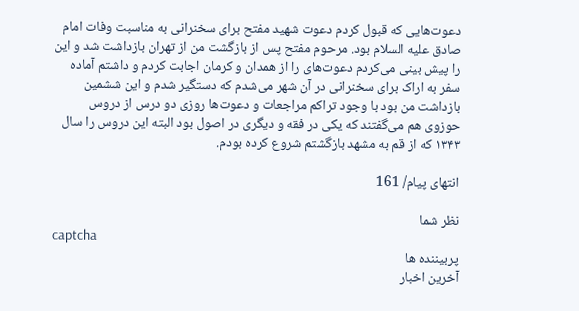دعوت‌هایی که قبول کردم دعوت شهید مفتح برای سخنرانی به مناسبت وفات امام صادق علیه السلام بود. مرحوم مفتح پس از بازگشت من از تهران بازداشت شد و این را پیش بینی می‌کردم دعوت‌های را از همدان و کرمان اجابت کردم و داشتم آماده سفر به اراک برای سخنرانی در آن شهر می‌شدم که دستگیر شدم و این ششمین بازداشت من بود با وجود تراکم مراجعات و دعوت‌ها روزی دو درس از دروس حوزوی هم می‌گفتند که یکی در فقه و دیگری در اصول بود البته این دروس را سال ۱۳۴۳ که از قم به مشهد بازگشتم شروع کرده بودم.

انتهای پیام/ 161

نظر شما
captcha
پربیننده ها
آخرین اخبار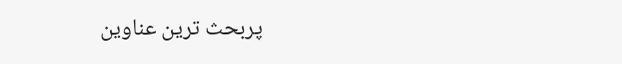پربحث ترین عناوین